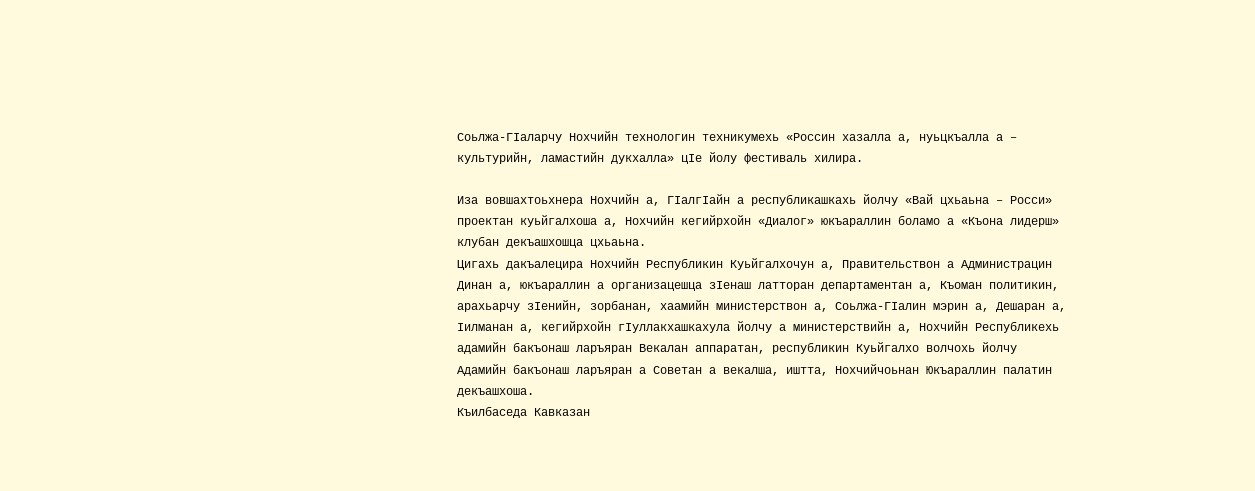Соьлжа-ГIаларчу Нохчийн технологин техникумехь «Россин хазалла а, нуьцкъалла а – культурийн, ламастийн дукхалла» цIе йолу фестиваль хилира.

Иза вовшахтоьхнера Нохчийн а, ГIалгIайн а республикашкахь йолчу «Вай цхьаьна – Росси» проектан куьйгалхоша а, Нохчийн кегийрхойн «Диалог» юкъараллин боламо а «Къона лидерш» клубан декъашхошца цхьаьна.
Цигахь дакъалецира Нохчийн Республикин Куьйгалхочун а, Правительствон а Администрацин Динан а, юкъараллин а организацешца зIенаш латторан департаментан а, Къоман политикин, арахьарчу зIенийн, зорбанан, хаамийн министерствон а, Соьлжа-ГIалин мэрин а, Дешаран а, Iилманан а, кегийрхойн гIуллакхашкахула йолчу а министерствийн а, Нохчийн Республикехь адамийн бакъонаш ларъяран Векалан аппаратан, республикин Куьйгалхо волчохь йолчу Адамийн бакъонаш ларъяран а Советан а векалша, иштта, Нохчийчоьнан Юкъараллин палатин декъашхоша.
Къилбаседа Кавказан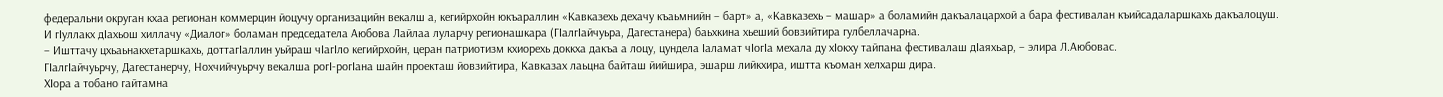федеральни округан кхаа регионан коммерцин йоцучу организацийн векалш а, кегийрхойн юкъараллин «Кавказехь дехачу къаьмнийн – барт» а, «Кавказехь – машар» а боламийн дакъалацархой а бара фестивалан къийсадаларшкахь дакъалоцуш.
И гIуллакх дIахьош хиллачу «Диалог» боламан председатела Аюбова Лайлаа луларчу регионашкара (ГIалгIайчуьра, Дагестанера) баьхкина хьеший бовзийтира гулбеллачарна.
– Ишттачу цхьаьнакхетаршкахь, доттагIаллин уьйраш чIагIло кегийрхойн, церан патриотизм кхиорехь доккха дакъа а лоцу, цундела Iаламат чIогIа мехала ду хIокху тайпана фестивалаш дIаяхьар, – элира Л.Аюбовас.
ГIалгIайчуьрчу, Дагестанерчу, Нохчийчуьрчу векалша рогI-рогIана шайн проекташ йовзийтира, Кавказах лаьцна байташ йийшира, эшарш лийкхира, иштта къоман хелхарш дира.
ХIора а тобано гайтамна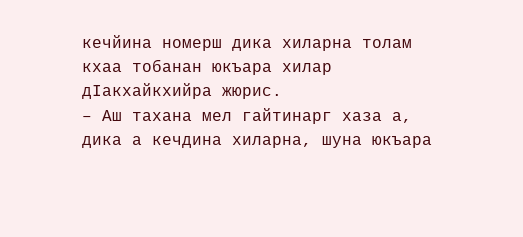кечйина номерш дика хиларна толам кхаа тобанан юкъара хилар дIакхайкхийра жюрис.
– Аш тахана мел гайтинарг хаза а, дика а кечдина хиларна, шуна юкъара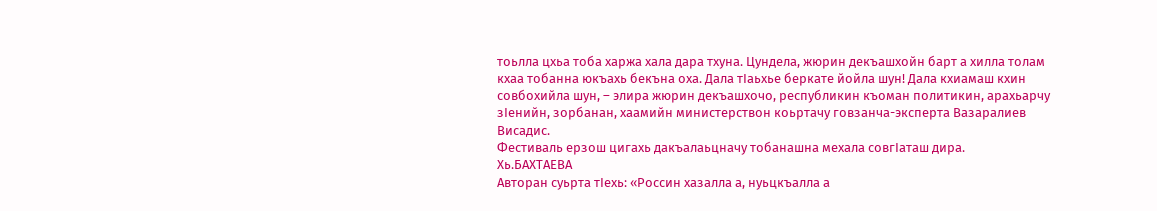тоьлла цхьа тоба харжа хала дара тхуна. Цундела, жюрин декъашхойн барт а хилла толам кхаа тобанна юкъахь бекъна оха. Дала тIаьхье беркате йойла шун! Дала кхиамаш кхин совбохийла шун, – элира жюрин декъашхочо, республикин къоман политикин, арахьарчу зIенийн, зорбанан, хаамийн министерствон коьртачу говзанча-эксперта Вазаралиев Висадис.
Фестиваль ерзош цигахь дакъалаьцначу тобанашна мехала совгIаташ дира.
Хь.БАХТАЕВА
Авторан суьрта тIехь: «Россин хазалла а, нуьцкъалла а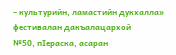– культурийн, ламастийн дукхалла» фестивалан дакъалацархой
№50, пIераска, асаран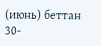(июнь) беттан 30-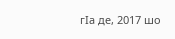гIа де, 2017 шо